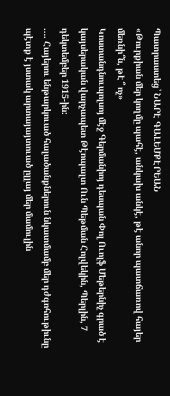Պատրաստեց՝ ՆԱՐԷ ԳԱԼԵՄՔԷՐԵԱՆ
«Թուրքիան մեր կողմը պահէ, անկախ անկէ, թէ անոր պատճառով հայեր մեռնի՞ն, թԷ՞ ոչ»
Կոստանդնուպոլսոյ մէջ Գերմանիոյ դեսպան Փոլ Ուոլֆ Մեթերնիչ գրած է կայսերական վարչապետ Թէոպալտ Ուն Պեթման Հոլվեկին, Պերլին, 7 դեկտեմբեր 1915-ին:
…. Հայերու ենթարկուած հալածանքներուն նկատմամբ մեր դժգոհութիւնը պէտք է յստակ արտայայտուած ըլլայ մեր մամուլին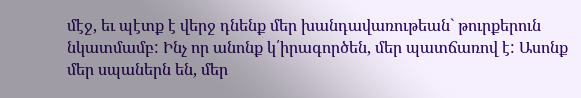մէջ, եւ պէտք է վերջ դնենք մեր խանդավառութեան` թուրքերուն նկատմամբ: Ինչ որ անոնք կ՛իրագործեն, մեր պատճառով է: Ասոնք մեր սպաներն են, մեր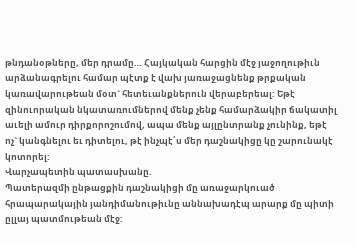թնդանօթները, մեր դրամը… Հայկական հարցին մէջ յաջողութիւն արձանագրելու համար պէտք է վախ յառաջացնենք թրքական կառավարութեան մօտ` հետեւանքներուն վերաբերեալ: Եթէ զինուորական նկատառումներով մենք չենք համարձակիր ճակատիլ աւելի ամուր դիրքորոշումով, ապա մենք այլընտրանք չունինք, եթէ ոչ` կանգնելու եւ դիտելու, թէ ինչպէ՛ս մեր դաշնակիցը կը շարունակէ կոտորել:
Վարչապետին պատասխանը.
Պատերազմի ընթացքին դաշնակիցի մը առաջարկուած հրապարակային յանդիմանութիւնը աննախադէպ արարք մը պիտի ըլլայ պատմութեան մէջ: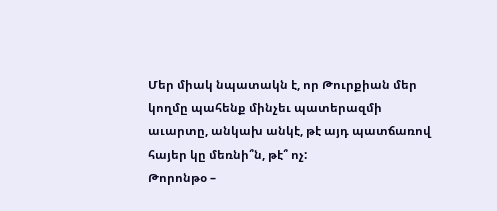Մեր միակ նպատակն է, որ Թուրքիան մեր կողմը պահենք մինչեւ պատերազմի աւարտը, անկախ անկէ, թէ այդ պատճառով հայեր կը մեռնի՞ն, թէ՞ ոչ:
Թորոնթօ –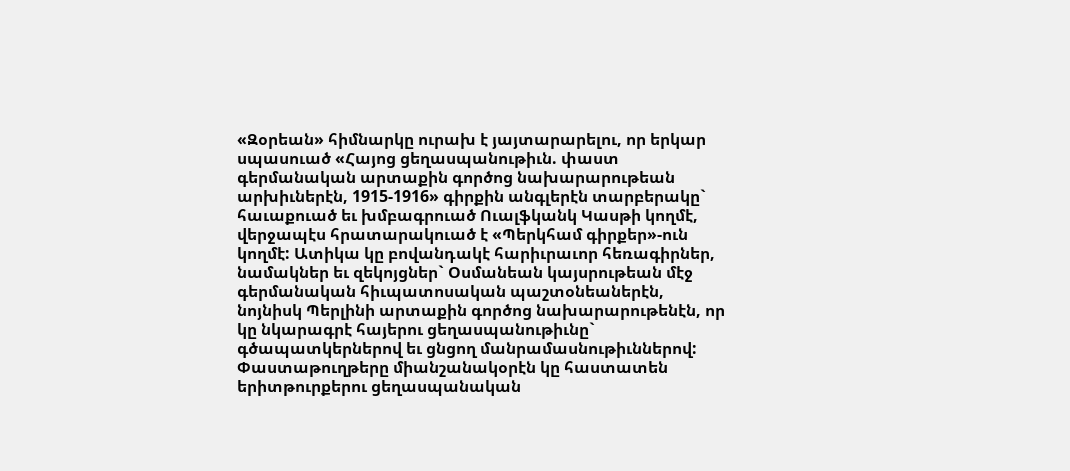«Զօրեան» հիմնարկը ուրախ է յայտարարելու, որ երկար սպասուած «Հայոց ցեղասպանութիւն. փաստ գերմանական արտաքին գործոց նախարարութեան արխիւներէն, 1915-1916» գիրքին անգլերէն տարբերակը` հաւաքուած եւ խմբագրուած Ուալֆկանկ Կասթի կողմէ, վերջապէս հրատարակուած է «Պերկհամ գիրքեր»-ուն կողմէ: Ատիկա կը բովանդակէ հարիւրաւոր հեռագիրներ, նամակներ եւ զեկոյցներ` Օսմանեան կայսրութեան մէջ գերմանական հիւպատոսական պաշտօնեաներէն, նոյնիսկ Պերլինի արտաքին գործոց նախարարութենէն, որ կը նկարագրէ հայերու ցեղասպանութիւնը` գծապատկերներով եւ ցնցող մանրամասնութիւններով: Փաստաթուղթերը միանշանակօրէն կը հաստատեն երիտթուրքերու ցեղասպանական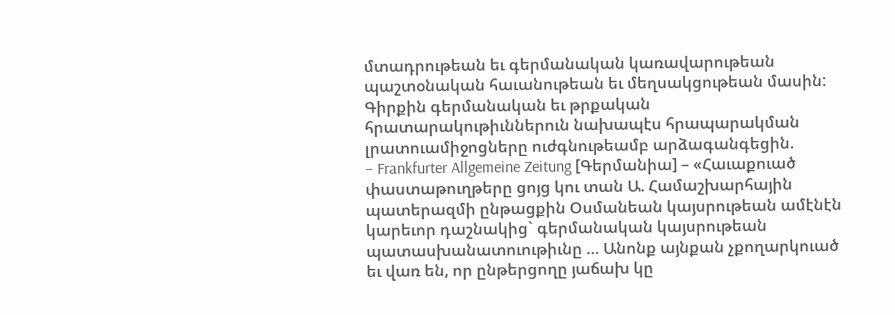մտադրութեան եւ գերմանական կառավարութեան պաշտօնական հաւանութեան եւ մեղսակցութեան մասին:
Գիրքին գերմանական եւ թրքական հրատարակութիւններուն նախապէս հրապարակման լրատուամիջոցները ուժգնութեամբ արձագանգեցին.
– Frankfurter Allgemeine Zeitung [Գերմանիա] – «Հաւաքուած փաստաթուղթերը ցոյց կու տան Ա. Համաշխարհային պատերազմի ընթացքին Օսմանեան կայսրութեան ամէնէն կարեւոր դաշնակից` գերմանական կայսրութեան պատասխանատուութիւնը … Անոնք այնքան չքողարկուած եւ վառ են, որ ընթերցողը յաճախ կը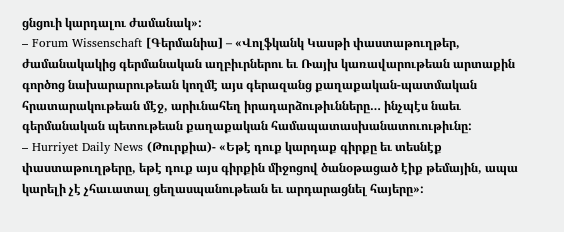ցնցուի կարդալու ժամանակ»:
– Forum Wissenschaft [Գերմանիա] – «Վոլֆկանկ Կասթի փաստաթուղթեր, ժամանակակից գերմանական աղբիւրներու եւ Ռայխ կառավարութեան արտաքին գործոց նախարարութեան կողմէ այս գերազանց քաղաքական-պատմական հրատարակութեան մէջ, արիւնահեղ իրադարձութիւնները… ինչպէս նաեւ գերմանական պետութեան քաղաքական համապատասխանատուութիւնը:
– Hurriyet Daily News (Թուրքիա)- «Եթէ դուք կարդաք գիրքը եւ տեսնէք փաստաթուղթերը, եթէ դուք այս գիրքին միջոցով ծանօթացած էիք թեմային, ապա կարելի չէ չհաւատալ ցեղասպանութեան եւ արդարացնել հայերը»: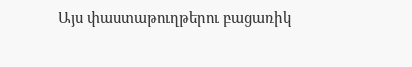Այս փաստաթուղթերու բացառիկ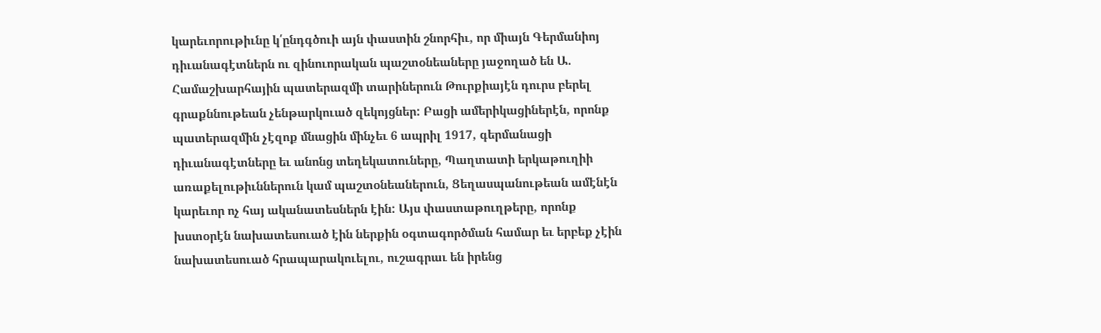կարեւորութիւնը կ՛ընդգծուի այն փաստին շնորհիւ, որ միայն Գերմանիոյ դիւանագէտներն ու զինուորական պաշտօնեաները յաջողած են Ա. Համաշխարհային պատերազմի տարիներուն Թուրքիայէն դուրս բերել գրաքննութեան չենթարկուած զեկոյցներ: Բացի ամերիկացիներէն, որոնք պատերազմին չէզոք մնացին մինչեւ 6 ապրիլ 1917, գերմանացի դիւանագէտները եւ անոնց տեղեկատուները, Պաղտատի երկաթուղիի առաքելութիւններուն կամ պաշտօնեաներուն, Ցեղասպանութեան ամէնէն կարեւոր ոչ հայ ականատեսներն էին: Այս փաստաթուղթերը, որոնք խստօրէն նախատեսուած էին ներքին օգտագործման համար եւ երբեք չէին նախատեսուած հրապարակուելու, ուշագրաւ են իրենց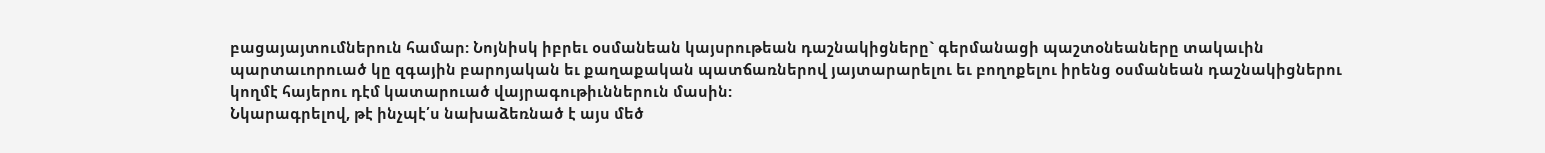բացայայտումներուն համար: Նոյնիսկ իբրեւ օսմանեան կայսրութեան դաշնակիցները` գերմանացի պաշտօնեաները տակաւին պարտաւորուած կը զգային բարոյական եւ քաղաքական պատճառներով յայտարարելու եւ բողոքելու իրենց օսմանեան դաշնակիցներու կողմէ հայերու դէմ կատարուած վայրագութիւններուն մասին:
Նկարագրելով, թէ ինչպէ՛ս նախաձեռնած է այս մեծ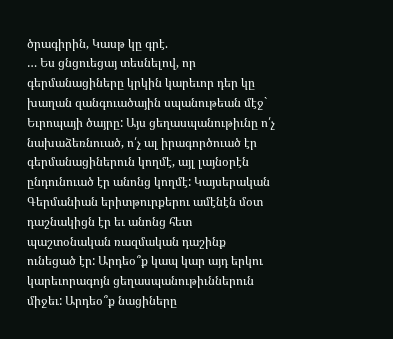ծրագիրին, Կասթ կը գրէ.
… Ես ցնցուեցայ տեսնելով, որ գերմանացիները կրկին կարեւոր դեր կը խաղան զանգուածային սպանութեան մէջ` Եւրոպայի ծայրը: Այս ցեղասպանութիւնը ո՛չ նախաձեռնուած, ո՛չ ալ իրագործուած էր գերմանացիներուն կողմէ, այլ լայնօրէն ընդունուած էր անոնց կողմէ: Կայսերական Գերմանիան երիտթուրքերու ամէնէն մօտ դաշնակիցն էր եւ անոնց հետ պաշտօնական ռազմական դաշինք ունեցած էր: Արդեօ՞ք կապ կար այդ երկու կարեւորագոյն ցեղասպանութիւններուն միջեւ: Արդեօ՞ք նացիները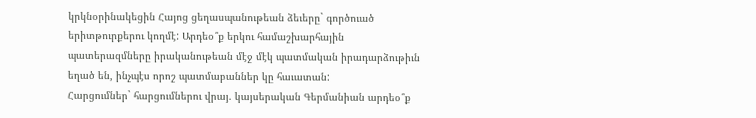կրկնօրինակեցին Հայոց ցեղասպանութեան ձեւերը` գործուած երիտթուրքերու կողմէ: Արդեօ՞ք երկու համաշխարհային պատերազմները իրականութեան մէջ մէկ պատմական իրադարձութիւն եղած են, ինչպէս որոշ պատմաբաններ կը հաւատան:
Հարցումներ` հարցումներու վրայ. կայսերական Գերմանիան արդեօ՞ք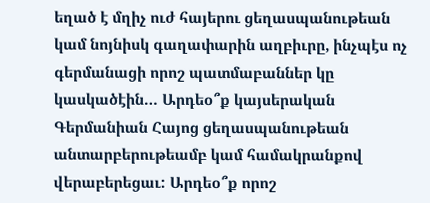եղած է մղիչ ուժ հայերու ցեղասպանութեան կամ նոյնիսկ գաղափարին աղբիւրը, ինչպէս ոչ գերմանացի որոշ պատմաբաններ կը կասկածէին… Արդեօ՞ք կայսերական Գերմանիան Հայոց ցեղասպանութեան անտարբերութեամբ կամ համակրանքով վերաբերեցաւ: Արդեօ՞ք որոշ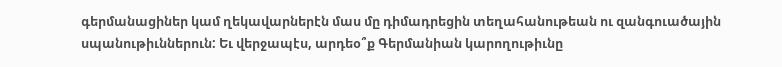գերմանացիներ կամ ղեկավարներէն մաս մը դիմադրեցին տեղահանութեան ու զանգուածային սպանութիւններուն: Եւ վերջապէս, արդեօ՞ք Գերմանիան կարողութիւնը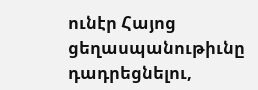ունէր Հայոց ցեղասպանութիւնը դադրեցնելու,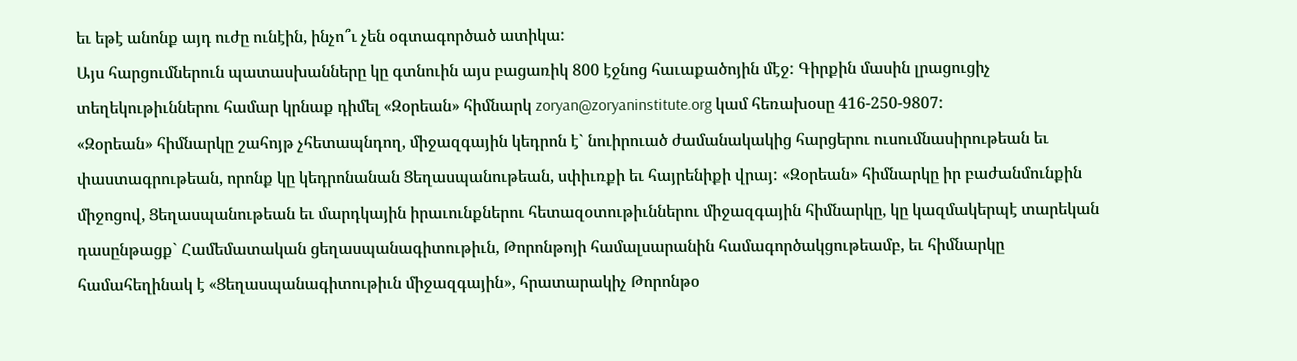եւ եթէ անոնք այդ ուժը ունէին, ինչո՞ւ չեն օգտագործած ատիկա:
Այս հարցումներուն պատասխանները կը գտնուին այս բացառիկ 800 էջնոց հաւաքածոյին մէջ: Գիրքին մասին լրացուցիչ տեղեկութիւններու համար կրնաք դիմել «Զօրեան» հիմնարկ zoryan@zoryaninstitute.org կամ հեռախօսը 416-250-9807:
«Զօրեան» հիմնարկը շահոյթ չհետապնդող, միջազգային կեդրոն է` նուիրուած ժամանակակից հարցերու ուսումնասիրութեան եւ փաստագրութեան, որոնք կը կեդրոնանան Ցեղասպանութեան, սփիւռքի եւ հայրենիքի վրայ: «Զօրեան» հիմնարկը իր բաժանմունքին միջոցով, Ցեղասպանութեան եւ մարդկային իրաւունքներու հետազօտութիւններու միջազգային հիմնարկը, կը կազմակերպէ տարեկան դասընթացք` Համեմատական ցեղասպանագիտութիւն, Թորոնթոյի համալսարանին համագործակցութեամբ, եւ հիմնարկը համահեղինակ է «Ցեղասպանագիտութիւն միջազգային», հրատարակիչ Թորոնթօ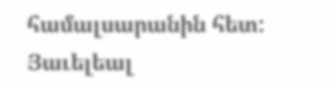համալսարանին հետ: Յաւելեալ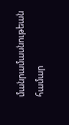մանրամասնութեան համար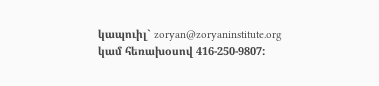կապուիլ` zoryan@zoryaninstitute.org կամ հեռախօսով 416-250-9807: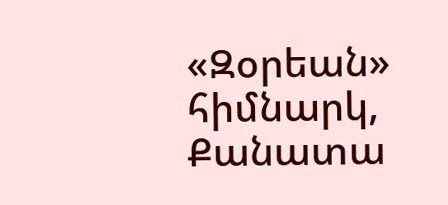«Զօրեան» հիմնարկ, Քանատա